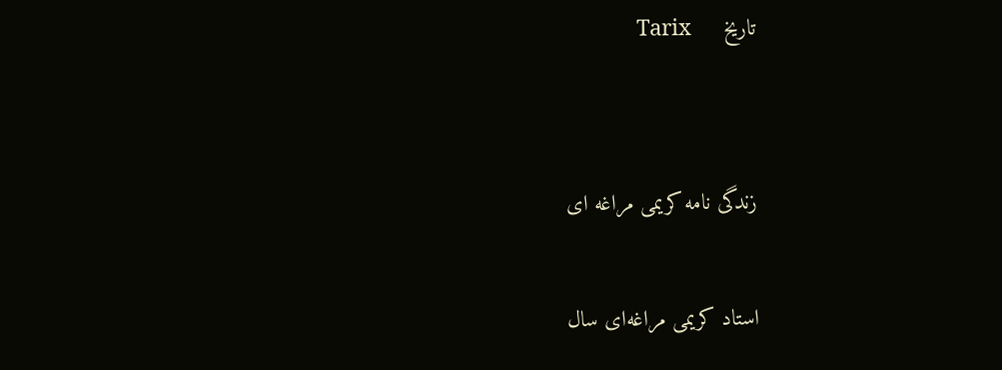تاریخ     Tarix


زندگی نامه کریمی مراغه ای

استاد کریمی مراغه‌ای سال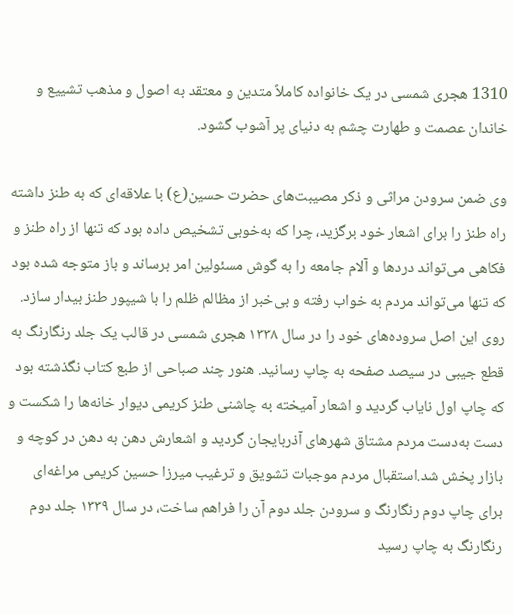1310 هجری شمسی در یک خانواده کاملاً متدین و معتقد به اصول و مذهب تشییع و خاندان عصمت و طهارت چشم به دنیای پر آشوب گشود.

وی ضمن سرودن مراثی و ذکر مصیبت‌های حضرت حسین(ع) با علاقه‌ای که به طنز داشته راه طنز را برای اشعار خود برگزید، چرا که به‌خوبی تشخیص داده بود که تنها از راه طنز و فکاهی می‌تواند دردها و آلام جامعه را به گوش مسئولین امر برساند و باز متوجه شده بود که تنها می‌تواند مردم به خواب رفته و بی‌خبر از مظالم ظلم را با شیپور طنز بیدار سازد. روی این اصل سروده‌های خود را در سال ۱۳۳۸ هجری شمسی در قالب یک جلد رنگارنگ به قطع جیبی در سیصد صفحه به چاپ رسانید. هنور چند صباحی از طبع کتاب نگذشته بود که چاپ اول نایاب گردید و اشعار آمیخته به چاشنی طنز کریمی دیوار خانه‌ها را شکست و دست به‌دست مردم مشتاق شهرهای آذربایجان گردید و اشعارش دهن به دهن در کوچه و بازار پخش شد.استقبال مردم موجبات تشویق و ترغیب میرزا حسین کریمی مراغه‌ای برای چاپ دوم رنگارنگ و سرودن جلد دوم آن را فراهم ساخت، در سال ۱۳۳۹ جلد دوم رنگارنگ به چاپ رسید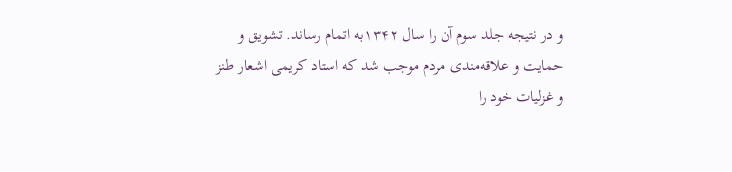و در نتیجه جلد سوم آن را سال ۱۳۴۲به اتمام رساند. تشویق و حمایت و علاقه‌مندی مردم موجب شد که استاد کریمی اشعار طنز و غزلیات خود را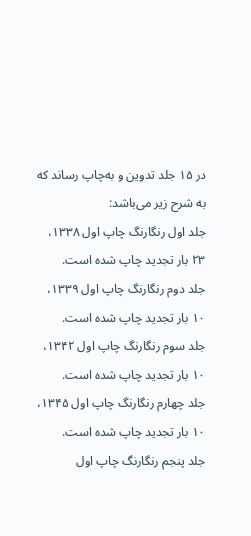در ۱۵ جلد تدوین و به‌چاپ رساند که به شرح زیر می‌باشد:
جلد اول رنگارنگ چاپ اول ۱۳۳۸، ۲۳ بار تجدید چاپ شده است.
جلد دوم رنگارنگ چاپ اول ۱۳۳۹، ۱۰ بار تجدید چاپ شده است.
جلد سوم رنگارنگ چاپ اول ۱۳۴۲، ۱۰ بار تجدید چاپ شده است.
جلد چهارم رنگارنگ چاپ اول ۱۳۴۵، ۱۰ بار تجدید چاپ شده است.
جلد پنجم رنگارنگ چاپ اول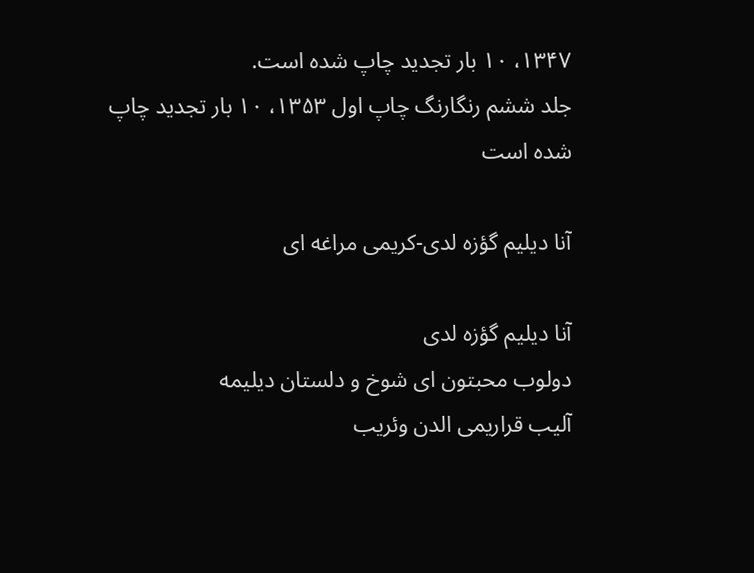۱۳۴۷، ۱۰ بار تجدید چاپ شده است.
جلد ششم رنگارنگ چاپ اول ۱۳۵۳، ۱۰ بار تجدید چاپ شده است

آنا دیلیم گؤزه لدی-کریمی مراغه ای

آنا دیلیم گؤزه لدی
دولوب محبتون ای شوخ و دلستان دیلیمه
آلیب قراریمی الدن وئریب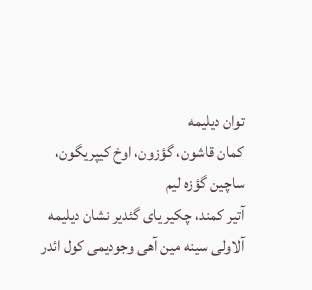توان دیلیمه
کمان قاشون، گؤزون، اوخ کیپریگون، ساچین گؤزه لیم
آتیر کمند، چکیر یای گئدیر نشان دیلیمه
آلاولی سینه مین آهی وجودیمی کول ائدر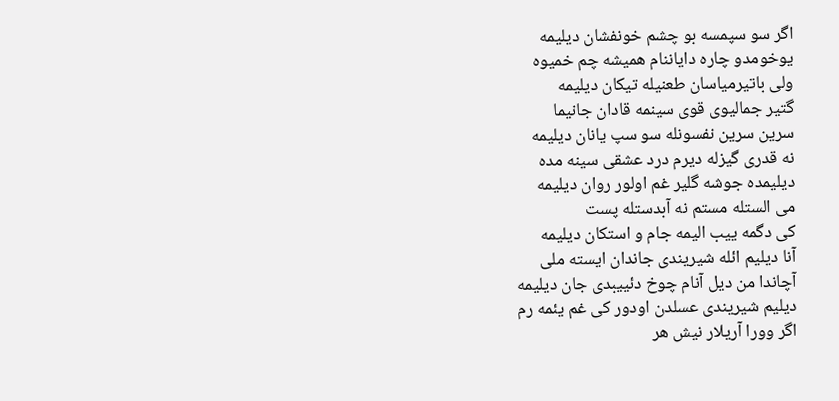اگر سو سپمسه بو چشم خونفشان دیلیمه
یوخومدو چاره دایاننام همیشه چم خمیوه
ولی باتیرمیاسان طعنیله تیکان دیلیمه
گتیر جمالیوی قوی سینمه قادان جانیما
سرین سرین نفسونله سو سپ یانان دیلیمه
نه قدری گیزله دیرم درد عشقی سینه مده
دیلیمده جوشه گلیر غم اولور روان دیلیمه
می الستله مستم نه آبدستله پست
کی دگمه ییب الیمه جام و استکان دیلیمه
آنا دیلیم ائله شیریندی جاندان ایسته ملی
آچاندا من دیل آنام چوخ دئییبدی جان دیلیمه
دیلیم شیریندی عسلدن اودور کی غم یئمه رم
اگر وورا آریلار نیش هر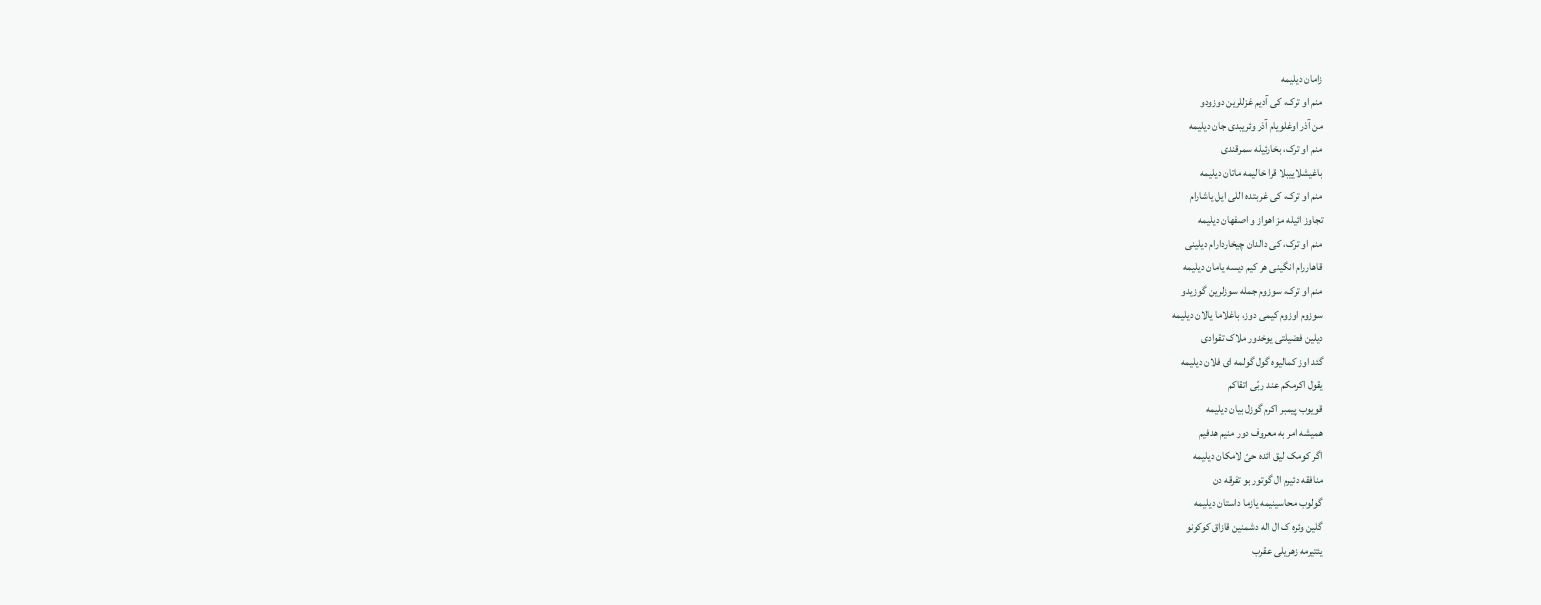زامان دیلیمه
منم او ترک، کی آدیم غزللرین دوزودو
من آذر اوغلویام آذر وئریبدی جان دیلیمه
منم او ترک، بخارئیله سمرقندی
باغیشلاییبلا قرا خالیمه ماتان دیلیمه
منم او ترک، کی غربتده اللی ایل یاشارام
تجاوز ائیله مز اهواز و اصفهان دیلیمه
منم او ترک، کی دالدان چیخاردارام دیلینی
قاهاررام انگینی هر کیم دیسه یامان دیلیمه
منم او ترک، سوزوم جمله سوزلرین گوزیدو
سوزوم اوزوم کیمی دوز، باغلاما یالان دیلیمه
دیلین فضیلتی یوخدور ملاک تقوادی
گئد اوز کمالیوه گول گولمه ای فلان دیلیمه
یقول اکرمکم عند ربّی اتقاکم
قویوب پیمبر اکرم گوزل بیان دیلیمه
همیشه امر به معروف دور منیم هدفیم
اگر کومک لیق ائده حیّ لامکان دیلیمه
منافقه دئیرم ال گوتور بو تفرقه دن
گولوب محاسینیمه یازما داستان دیلیمه
گلین وئره ک ال اله دشمنین قازاق کوکونو
یئتیرمه زهریلی عقرب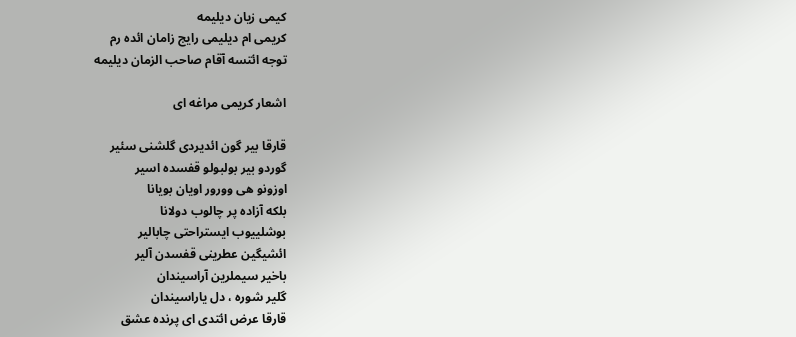کیمی زیان دیلیمه
کریمی ام دیلیمی رایج زامان ائده رم
توجه ائتسه آقام صاحب الزمان دیلیمه

اشعار کریمی مراغه ای

قارقا بیر گون ائدیردی گلشنی سئیر
گوردو بیر بولبولو قفسده اسیر
اوزونو هی وورور اویان بویانا
بلکه آزاده پر چالوب دولانا
بوشلییوب ایستراحتی چابالیر
ائشیگین عطرینی قفسدن آلیر
باخیر سیملرین آراسیندان
گلیر شوره ، دل یاراسیندان
قارقا عرض ائتدی ای پرنده عشق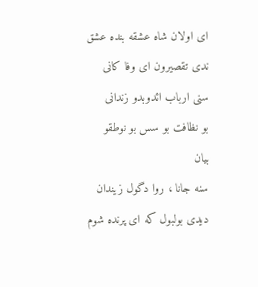ای اولان شاه عشقه بنده عشق
ندی تقصیرون ای وفا کانی
سنی ارباب ائدوبدو زندانی
بو نظافت بو سس بو نوطقو بیان
سنه جانا ، روا دگول زیندان
دیدی بولبول که ای پرنده شوم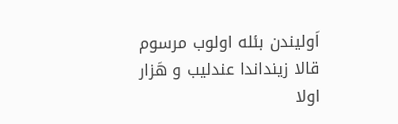اَولیندن بئله اولوب مرسوم
قالا زینداندا عندلیب و هَزار
اولا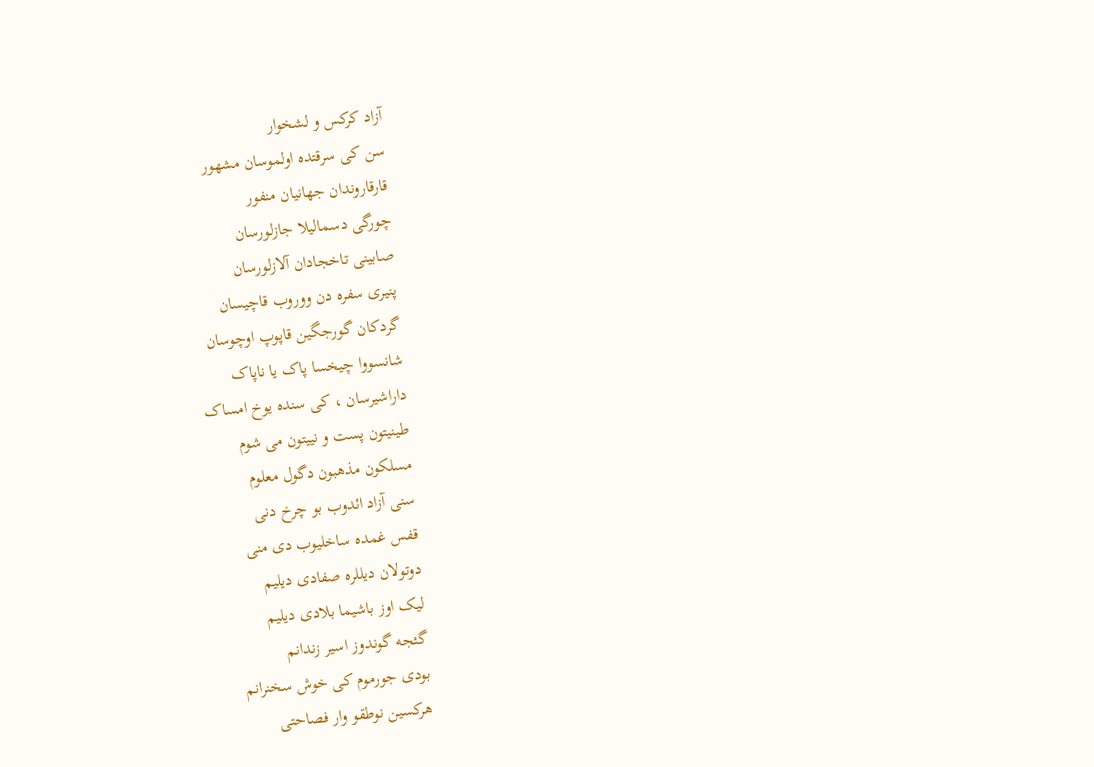آزاد کرکس و لشخوار
سن کی سرقتده اولموسان مشهور
قارقاروندان جهانیان منفور
چورگی دسمالیلا جازلورسان
صابینی تاخجادان آلازلورسان
پنیری سفره دن ووروب قاچیسان
گردکان گورجگین قاپوپ اوچوسان
شانسووا چیخسا پاک یا ناپاک
داراشیرسان ، کی سنده یوخ امساک
طینیتون پست و نییتون می شوم
مسلکون مذهبون دگول معلوم
سنی آزاد ائدوب بو چرخ دنی
قفس غمده ساخلیوب دی منی
دوتولان دیللره صفادی دیلیم
لیک اوز باشیما بلادی دیلیم
گئجه گوندوز اسیر زندانم
بودی جورموم کی خوش سخنرانم
هرکسین نوطقو وار فصاحتی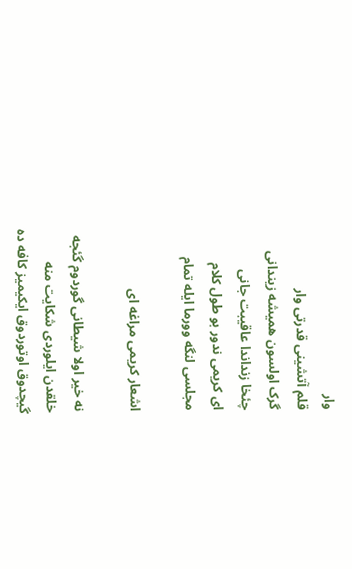وار
قلم آتشینی قدرتی وار
گرک اولسون همیشه زیندانی
چئخا زنداندا عاقیبت جانی
ای کریمی ندور بو طول کلام
مجلسی لنگه وورما ایله تمام

اشعار کریمی مراغه ای

نه خیر اولا شیطانی گوردوم گئجه
خلقدن ایلوردی شکایت منه
گیچدوق اوتوردوق ایکیمیز کافه ده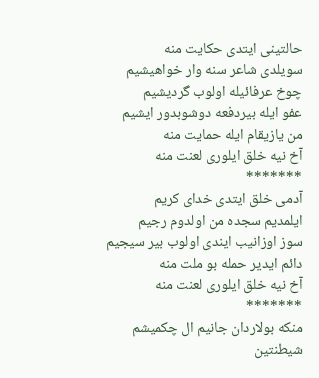حالتینی ایتدی حکایت منه
سویلدی شاعر سنه وار خواهیشیم
چوخ عرفائیله اولوب گردیشیم
عفو ایله بیردفعه دوشوبدور ایشیم
من یازیقام ایله حمایت منه
آخ نیه خلق ایلوری لعنت منه
*******
آدمی خلق ایتدی خدای کریم
ایلمدیم سجده من اولدوم رجیم
سوز اوزانیب ایندی اولوب بیر سیجیم
دائم ایدیر حمله بو ملت منه
آخ نیه خلق ایلوری لعنت منه
*******
منکه بولاردان جانیم ال چکمیشم
شیطنتین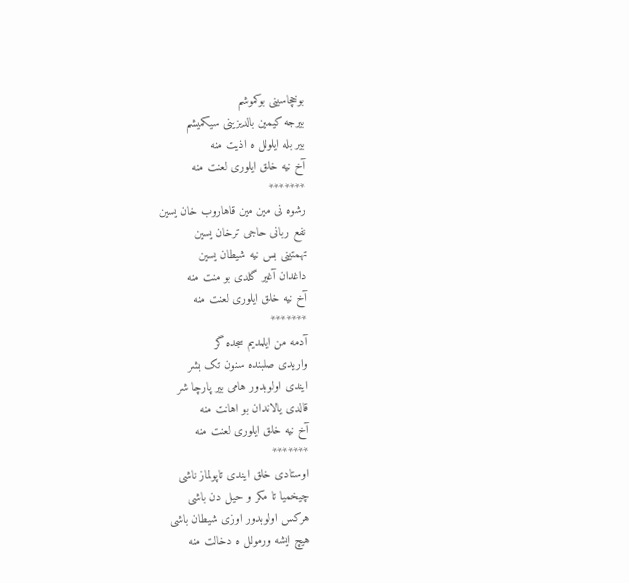بوخچاسینی بوکموشم
بیرجه کیمین بالدیزینی سیکمیشم
بیر بله ایلولل ه اذیت منه
آخ نیه خلق ایلوری لعنت منه
*******
رشوه نی مین مین قاهاروب خان یسین
نفع ربانی حاجی ترخان یسین
تهمتینی بس نیه شیطان یسین
داغدان آغیر گلدی بو منت منه
آخ نیه خلق ایلوری لعنت منه
*******
آدمه من ایلمدیم سجده گر
واریدی صلبنده سنون تک بشر
ایندی اولوبدور هامی بیر پارچا شر
قالدی یالاندان بو اهانت منه
آخ نیه خلق ایلوری لعنت منه
*******
اوستادی خلق ایندی تاپولماز ناشی
چیخمیا تا مکر و حیل دن باشی
هرکس اولوبدور اوزی شیطان باشی
هیچ ایشه ورمولل ه دخالت منه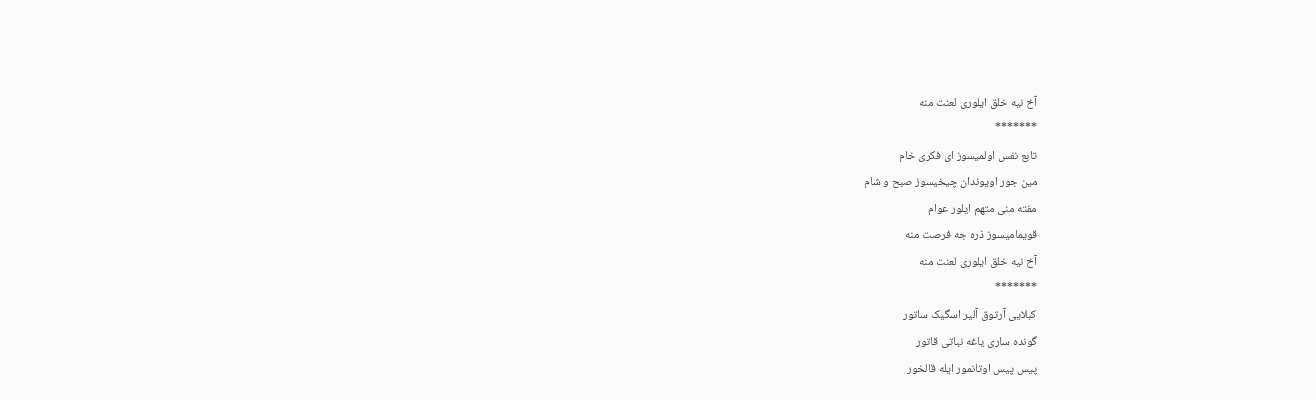آخ نیه خلق ایلوری لعنت منه
*******
تابع نفس اولمیسوز ای فکری خام
مین جور اویوندان چیخیسوز صبح و شام
مفته منی متهم ایلور عوام
قویمامیسوز ذره جه فرصت منه
آخ نیه خلق ایلوری لعنت منه
*******
کبلایی آرتوق آلیر اسگیک ساتور
گونده ساری یاغه نباتی قاتور
پیس پیس اوتانمور ایله قالخور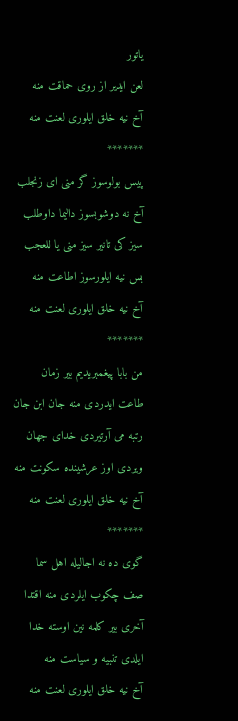یاتور
لعن ایدیر از روی حماقت منه
آخ نیه خلق ایلوری لعنت منه
*******
پیس بولوسوز گر منی ای زنجلب
آخ نه دوشوبسوز دالیما داوطلب
سیز کی تانیر سیز منی یا للعجب
بس نیه ایلورسوز اطاعت منه
آخ نیه خلق ایلوری لعنت منه
*******
من بابا پیغمبریدیم بیر زمان
طاعت ایدردی منه جان ابن جان
رتبه می آرتیردی خدای جهان
ویردی اوز عرشینده سکونت منه
آخ نیه خلق ایلوری لعنت منه
*******
گوی ده نه اجالیله اهل سما
صف چکوب ایلردی منه اقتدا
آخری بیر کلمه نین اوسته خدا
ایلدی تنبیه و سیاست منه
آخ نیه خلق ایلوری لعنت منه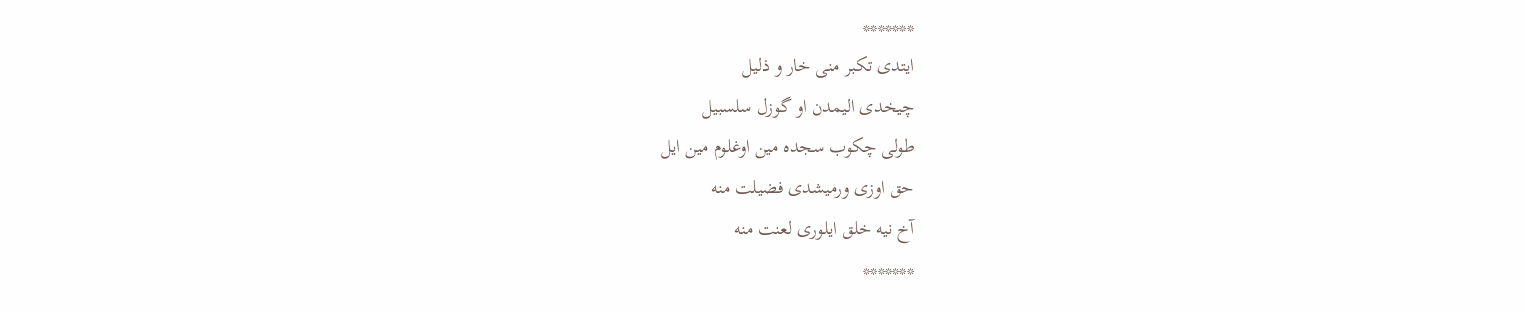*******
ایتدی تکبر منی خار و ذلیل
چیخدی الیمدن او گوزل سلسبیل
طولی چکوب سجده مین اوغلوم مین ایل
حق اوزی ورمیشدی فضیلت منه
آخ نیه خلق ایلوری لعنت منه
*******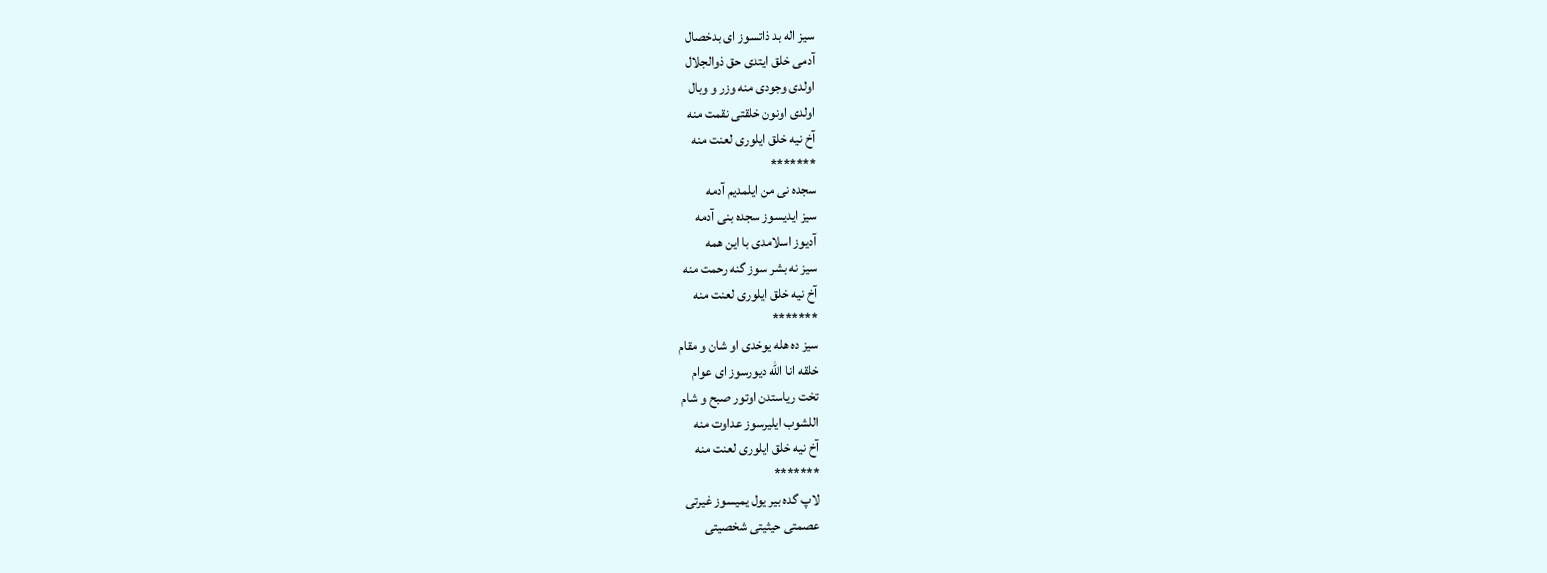سیز اله بد ذاتسوز ای بدخصال
آدمی خلق ایتدی حق ذوالجلال
اولدی وجودی منه وزر و وبال
اولدی اونون خلقتی نقمت منه
آخ نیه خلق ایلوری لعنت منه
*******
سجده نی من ایلمدیم آدمه
سیز ایدیسوز سجده بنی آدمه
آدیوز اسلامدی با این همه
سیز نه بشر سوز گنه رحمت منه
آخ نیه خلق ایلوری لعنت منه
*******
سیز ده هله یوخدی او شان و مقام
خلقه انا الله دیورسوز ای عوام
تخت ریاستدن اوتور صبح و شام
اللشوب ایلیرسوز عداوت منه
آخ نیه خلق ایلوری لعنت منه
*******
لاپ گده بیر یول یمیسوز غیرتی
عصمتی حیثیتی شخصیتی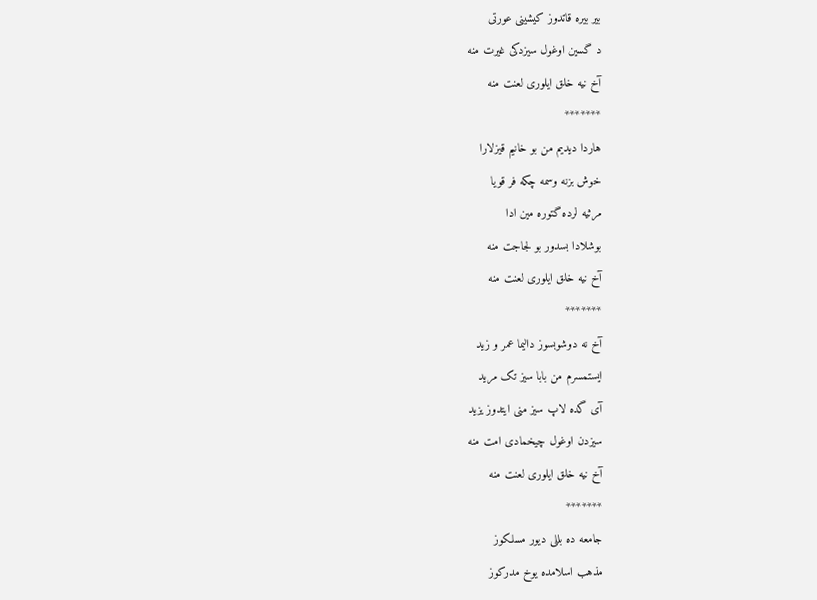بیر بیره قاتدوز کیشینی عورتی
د گسین اوغول سیزدکی غیرت منه
آخ نیه خلق ایلوری لعنت منه
*******
هاردا دیدیم من بو خانیم قیزلارا
خوش بزنه وسمه چکه فر قویا
مرثیه لرده گتوره مین ادا
بوشلادا بسدور بو لجاجت منه
آخ نیه خلق ایلوری لعنت منه
*******
آخ نه دوشوبسوز دالیما عمر و زید
ایستمسرم من بابا سیز تک مرید
آی گده لاپ سیز منی ایتدوز یزید
سیزدن اوغول چیخمادی امت منه
آخ نیه خلق ایلوری لعنت منه
*******
جامعه ده بللی دیور مسلکوز
مذهب اسلامده یوخ مدرکوز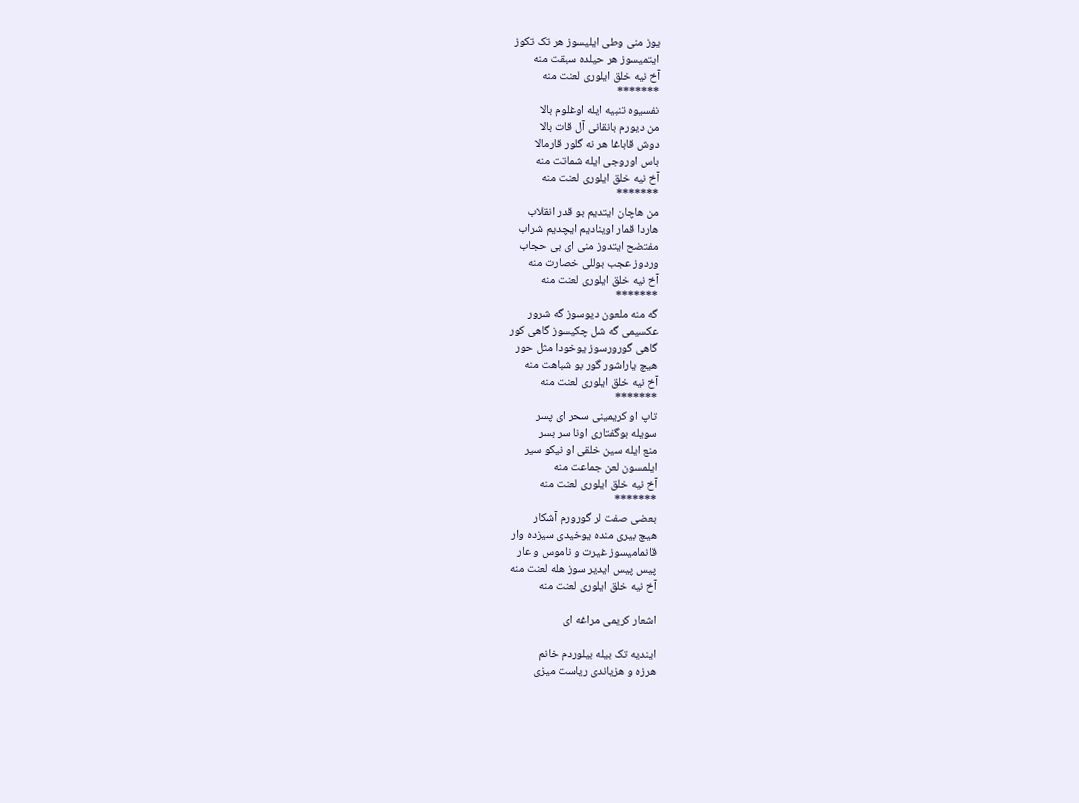یوز منی وطی ایلیسوز هر تک تکوز
ایتمیسوز هر حیلده سبقت منه
آخ نیه خلق ایلوری لعنت منه
*******
نفسیوه تنبیه ایله اوغلوم بالا
من دیورم بانقانی آل قات بالا
دوش قاباغا هر نه گلور قارمالا
باس اوروجی ایله شماتت منه
آخ نیه خلق ایلوری لعنت منه
*******
من هاچان ایتدیم بو قدر انقلاب
هاردا قمار اوینادیم ایچدیم شراب
مفتضح ایتدوز منی ای بی حجاب
وردوز عجب بوللی خصارت منه
آخ نیه خلق ایلوری لعنت منه
*******
گه منه ملعون دیوسوز گه شرور
عکسیمی گه شل چکیسوز گاهی کور
گاهی گورورسوز یوخودا مثل حور
هیچ یاراشور گور بو شباهت منه
آخ نیه خلق ایلوری لعنت منه
*******
تاپ او کریمینی سحر ای پسر
سویله بوگفتاری اونا سر بسر
منع ایله سین خلقی او نیکو سیر
ایلمسون لعن جماعت منه
آخ نیه خلق ایلوری لعنت منه
*******
بعضی صفت لر گورورم آشکار
هیچ بیری منده یوخیدی سیزده وار
قانمامیسوز غیرت و ناموس و عار
پیس پیس ایدیر سوز هله لعنت منه
آخ نیه خلق ایلوری لعنت منه

اشعار کریمی مراغه ای

ایندیه‌ تک بیله بیلوردم خانم
هرزه و هزیاندی ریاست میزی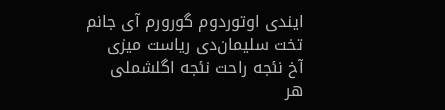ایندی اوتوردوم گورورم آی جانم
تخت سلیمان‌دی ریاست میزی
آخ نئجه راحت نئجه اگلشملی
هر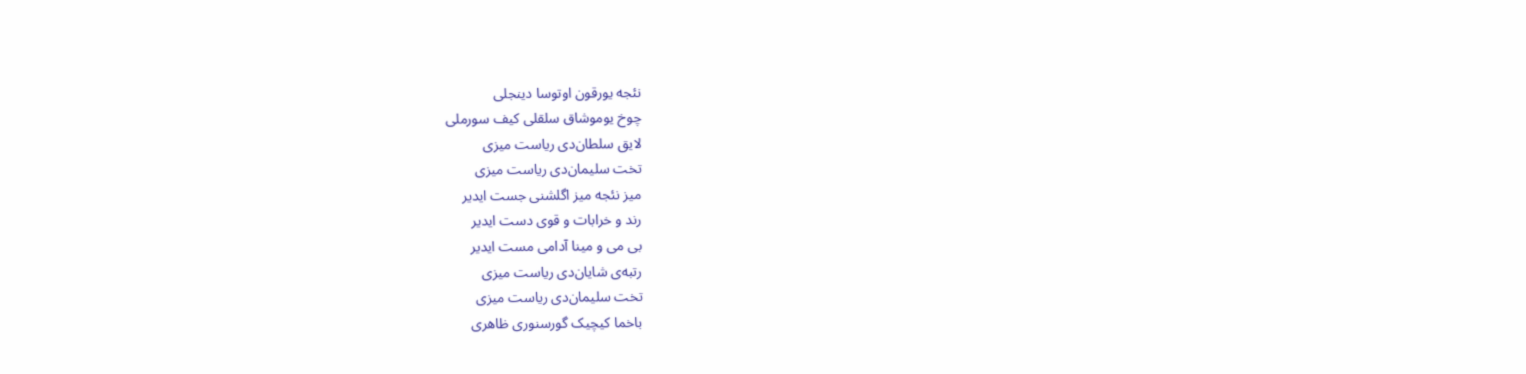نئجه یورقون اوتوسا دینجلی
چوخ یوموشاق سلقلی کیف سورملی
لایق سلطان‌دی ریاست میزی
تخت سلیمان‌دی ریاست میزی
میز نئجه میز اگلشنی جست ایدیر
رند و خرابات و قوی دست ایدیر
بی می و مینا آدامی مست ایدیر
رتبه‌ی شایان‌دی ریاست میزی
تخت سلیمان‌دی ریاست میزی
باخما کیچیک گورسنوری ظاهری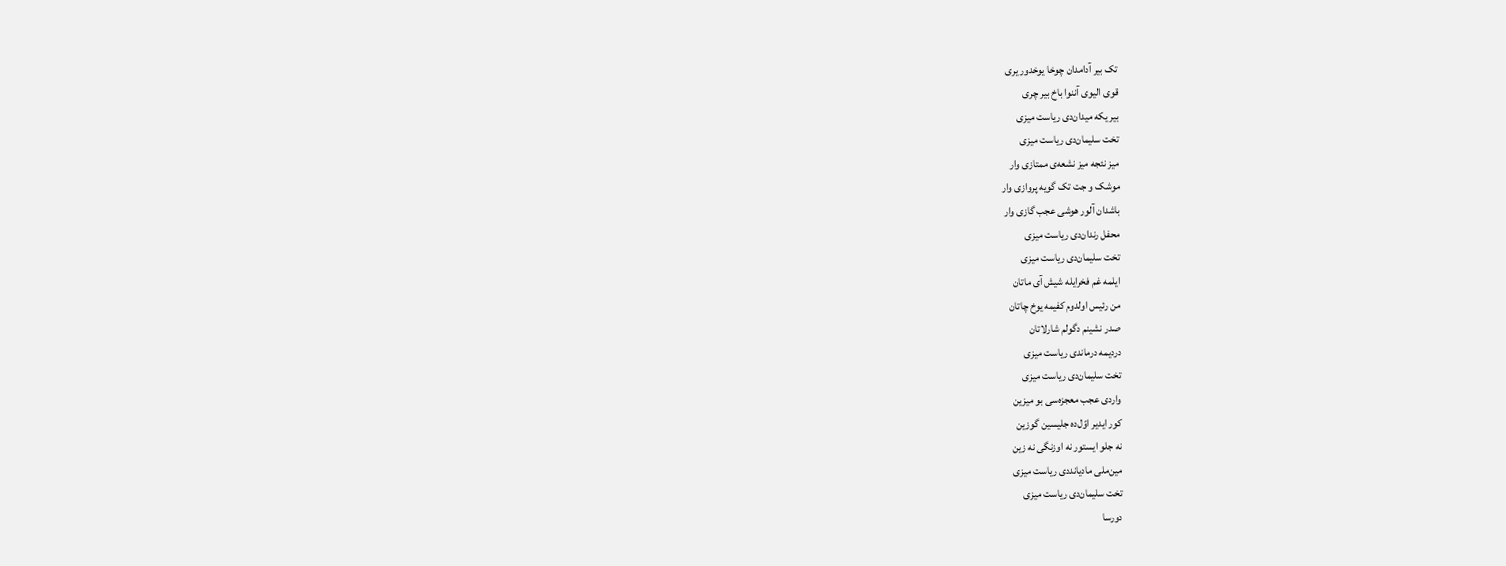تک بیر آدامدان چوخا یوخدور یری
قوی الیوی آننوا باخ بیر چری
بیر یکه میدان‌دی ریاست میزی
تخت سلیمان‌دی ریاست میزی
میز نئجه میز نشعه‌ی ممتازی وار
موشک و جت تک گویه پروازی وار
باشدان آلور هوشی عجب گازی وار
محفل رندان‌دی ریاست میزی
تخت سلیمان‌دی ریاست میزی
ایلمه غم فخرایله شیش آی ماتان
من رئیس اولدوم کفیمه یوخ چاتان
صدر نشینم دگولم شارلاتان
دردیمه درماندی ریاست میزی
تخت سلیمان‌دی ریاست میزی
واردی عجب معجزه‌سی بو میزین
کور ایدیر اوّل‌ده جلیسین گوزین
نه جلو ایستور نه اوزنگی نه زین
مین‌ملی مادیاند‌دی ریاست میزی
تخت سلیمان‌دی ریاست میزی
دورسا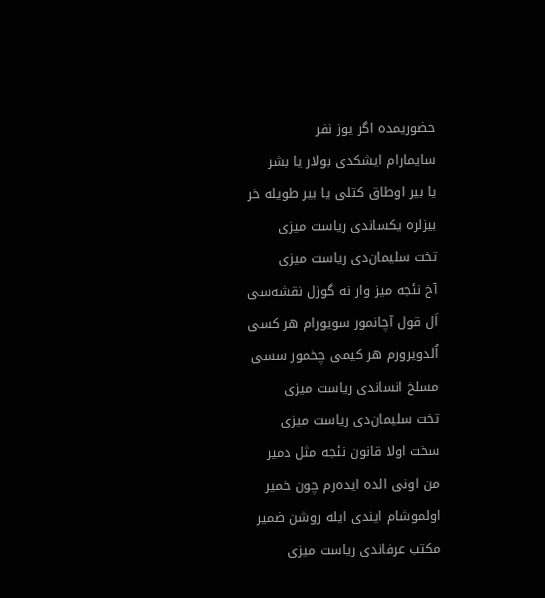حضوریمده اگر یوز نفر
سایمارام ایشکدی بولار یا بشر
یا بیر اوطاق کتلی یا بیر طویله خر
بیزلره یکساندی ریاست میزی
تخت سلیمان‌دی ریاست میزی
آخ نئجه میز وار نه گوزل نقشه‌سی
اَل قول آچانمور سویورام هر کسی
اُلدویرورم هر کیمی چخمور سسی
مسلخ انساندی ریاست میزی
تخت سلیمان‌دی ریاست میزی
سخت اولا قانون نئجه مثل دمیر
من اونی الده ایده‌رم چون خمیر
اولموشام ایندی ایله روشن ضمیر
مکتب عرفاندی ریاست میزی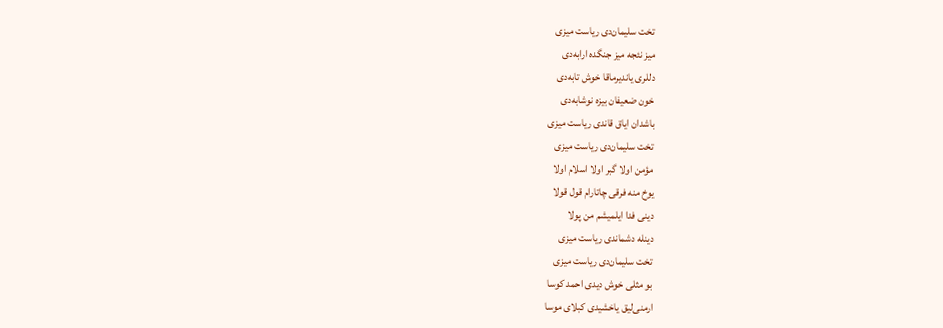تخت سلیمان‌دی ریاست میزی
میز نئجه میز جنگده ارابه‌دی
دللری یاندیرماقا خوش تابه‌دی
خون ضعیفان بیزه نوشابه‌دی
باشدان ایاق قاندی ریاست میزی
تخت سلیمان‌دی ریاست میزی
مؤمن اولا گبر اولا اسلام اولا
یوخ منه فرقی چاتارام قول قولا
دینی فدا ایلمیشم من پولا
دینله دشماندی ریاست میزی
تخت سلیمان‌دی ریاست میزی
بو مثلی خوش دیدی احمد کوسا
ارمنی‌لیق یاخشیدی کبلای موسا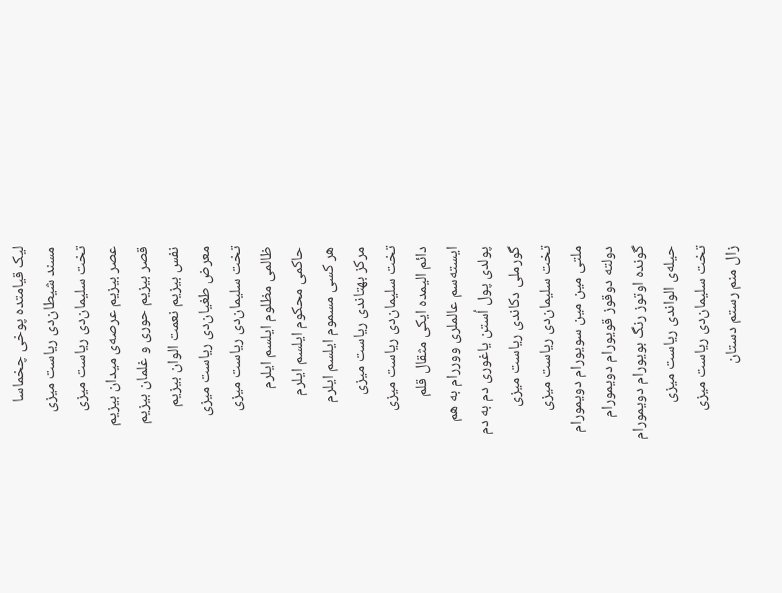لیک قیامتده پوخی چخماسا
مسند شیطان‌دی ریاست میزی
تخت سلیمان‌دی ریاست میزی
عصر بیزیم عرصه‌ی میدان بیزیم
قصر بیزیم حوری و غلمان بیزیم
نفس بیزیم نعمت الوان بیزیم
معرض طغیان‌دی ریاست میزی
تخت سلیمان‌دی ریاست میزی
ظالمی مظلوم ایلسم ایلرم
حاکمی محکوم ایلسم ایلرم
هر کسی مسموم ایلسم ایلرم
مرکز بهتاندی ریاست میزی
تخت سلیمان‌دی ریاست میزی
دائم الیمده ایکی مثقال قلم
ایسته‌سم عالملری ووررام به هم
پولدی پول اُستن یاغوری دم به دم
گورملی دکاندی ریاست میزی
تخت سلیمان‌دی ریاست میزی
ملتی مین مین سویورام دویمورام
دولته دوقوز قویورام دویمورام
گونده اوتوز رنگ بویورام دویمورام
حیله‌ی الواندی ریاست میزی
تخت سلیمان‌دی ریاست میزی
زال منم رستم دستان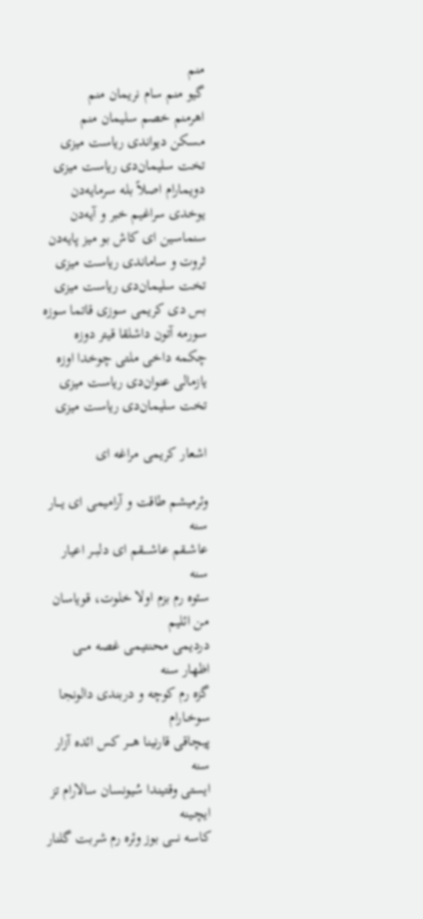منم
گیو منم سام نریمان منم
اهرمنم خصم سلیمان منم
مسکن دیواندی ریاست میزی
تخت سلیمان‌دی ریاست میزی
دویمارام اصلاً بله سرمایه‌دن
یوخدی سراغیم خبر و آیه‌دن
سنماسین ای کاش بو میز پایه‌دن
ثروت و ساماندی ریاست میزی
تخت سلیمان‌دی ریاست میزی
بس دی کریمی سوزی قاتما سوزه
سورمه آتون داشلقا قیتر دوزه
چکمه داخی ملتی چوخدا اوزه
یازمالی عنوان‌دی ریاست میزی
تخت سلیمان‌دی ریاست میزی

اشعار کریمی مراغه ای

وئرمیشم طاقت و آرامیمی ای یـــار سنه
عاشــقم عاشــــقم ای دلبــر اعیار سنه
سئوه رم بزم اولا خلوت، قویاسان من ائلیم
دردیمی محنتیمی غصه مـــی اظهار سنه
گزه رم کوچه و دربندی دالونجا سوخـارام
پیـچاقی قارنینا هــــر کس ائده آزار سنه
ایستی وقتیندا سُیونسان سالارام تز ایچـینه
کاسه نــــی بوز وئره رم شربت گلنار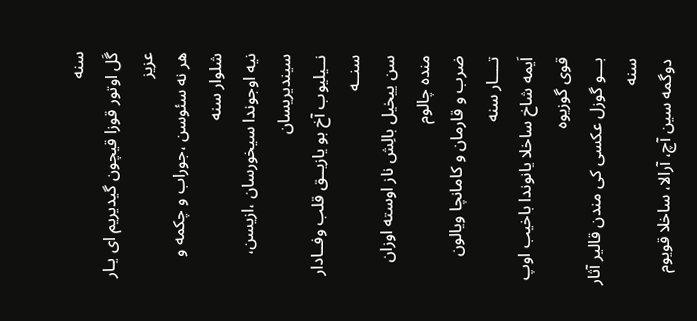سنه
گَل اوتور قوزا قیچون گیدیریم ای یـار عزیز
هر نه سئوسن ،جوراب و چکمه و شلوار سنه
نیه اوجوندا سیخورسان ،ازیسن، سیندیریسان
نــیلیوب آخ بو یازیــق قلب وفــادار سنــه
سن ییخیل بالِش ناز اوسته اوزان منده چالوم
ضرب و قارمان و کامانچا ویالون تــــار سنه
اَیمه شاخ ساخلا یانوندا باخیب اوپ قوی گوزیوه
بـــو گوزل عکسی کی مندن قالیر آثار سنه
دوگمه سین آچ، آرالا، ساخلا قویوم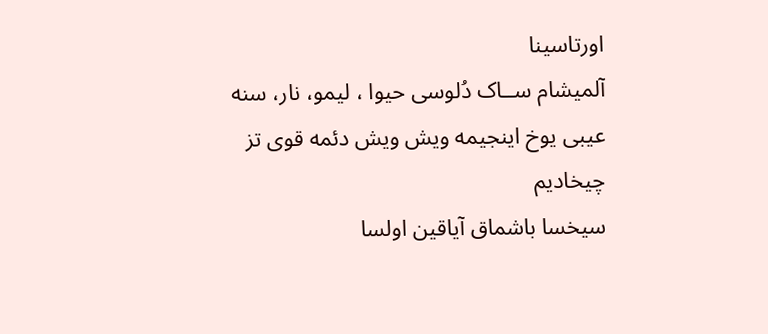اورتاسینا
آلمیشام ســاک دُلوسی حیوا ، لیمو، نار، سنه
عیبی یوخ اینجیمه ویش ویش دئمه قوی تز چیخادیم
سیخسا باشماق آیاقین اولسا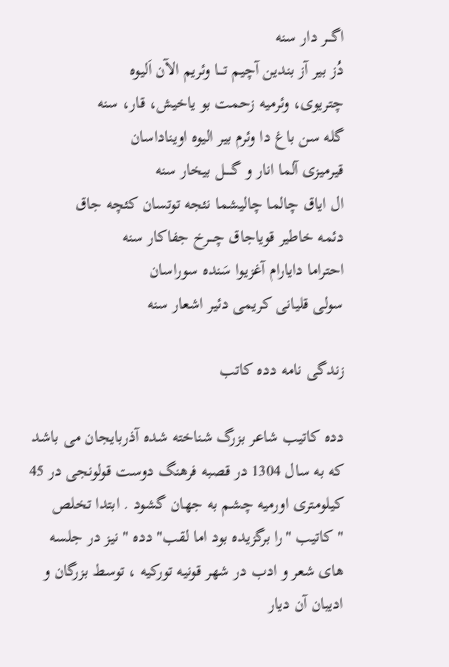اگـــر دار سنه
دُز بیر آز بندین آچیم تـــا وئریم الآن اَلیوه
چتریوی، وئرمیه زحمت بو یاخیش، قار، سنه
گله سن باغ دا وئرم بیر الیوه اویناداسان
قیرمیزی آلما انار و گـــــل بیخار سنه
ال ایاق چالما چالیشما نئجه توتسان کئچه جاق
دئمه خاطیر قویاجاق چـــرخ جفاکار سنه
احتراما دایارام آغزیوا سَنده سوراسان
سولی قلیانی کریمی دئیر اشعار سنه

زندگی نامه دده کاتب

دده کاتیب شاعر بزرگ شناخته شده آذربایجان می باشد که به سال 1304 در قصبه فرهنگ دوست قولونجی در 45 کیلومتری اورمیه چشم به جهان گشود . ابتدا تخلص "کاتیب "را برگزیده بود اما لقب" دده " نیز در جلسه های شعر و ادب در شهر قونیه تورکیه ، توسط بزرگان و ادیبان آن دیار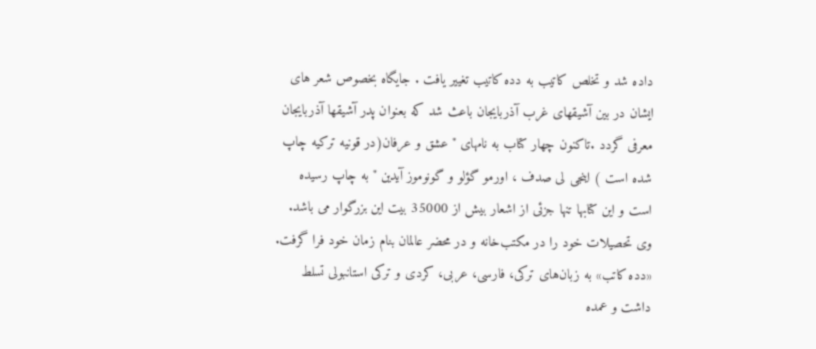داده شد و تخلص کاتیب به دده کاتیب تغییر یافت . جایگاه بخصوص شعر های ایشان در بین آشیقهای غرب آذربایجان باعث شد که بعنوان پدر آشیقها آذربایجان معرفی گردد .تاکنون چهار کتاب به نامهای " عشق و عرفان(در قونیه ترکیه چاپ شده است ) اینجی لی صدف ، اورمو گؤلو و گونوموز آیدین " به چاپ رسیده است و این کتابها تنها جزئی از اشعار بیش از 35000 بیت این بزرگوار می باشد. وی تحصیلات خود را در مکتب‌خانه و در محضر عالمان بنام زمان خود فرا گرفت. «دده کاتب» به زبان‌های ترکی، فارسی، عربی، کردی و ترکی استانبولی تسلط داشت و عمده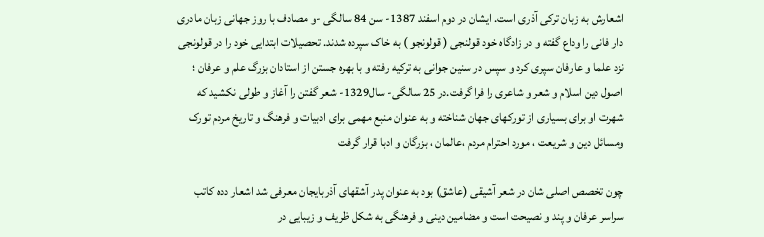اشعارش به زبان ترکی آذری است. ایشان در دوم اسفند 1387- سن 84 سالگی -و مصادف با روز جهانی زبان مادری دار فانی را وداع گفته و در زادگاه خود قولنجی ( قولونجو ) به خاک سپرده شدند. تحصیلات ابتدایی خود را در قولونجی نزد علما و عارفان سپری کرد و سپس در سنین جوانی به ترکیه رفته و با بهره جستن از استادان بزرگ علم و عرفان ؛ اصول دین اسلام و شعر و شاعری را فرا گرفت.در 25 سالگی- سال1329- شعر گفتن را آغاز و طولی نکشید که شهرت او برای بسیاری از تورکهای جهان شناخته و به عنوان منبع مهمی برای ادبیات و فرهنگ و تاریخ مردم تورک ومسائل دین و شریعت ، مورد احترام مردم ،عالمان ، بزرگان و ادبا قرار گرفت

چون تخصص اصلی شان در شعر آشیقی (عاشق) بود به عنوان پدر آشقهای آذربایجان معرفی شد اشعار دده کاتب سراسر عرفان و پند و نصیحت است و مضامین دینی و فرهنگی به شکل ظریف و زیبایی در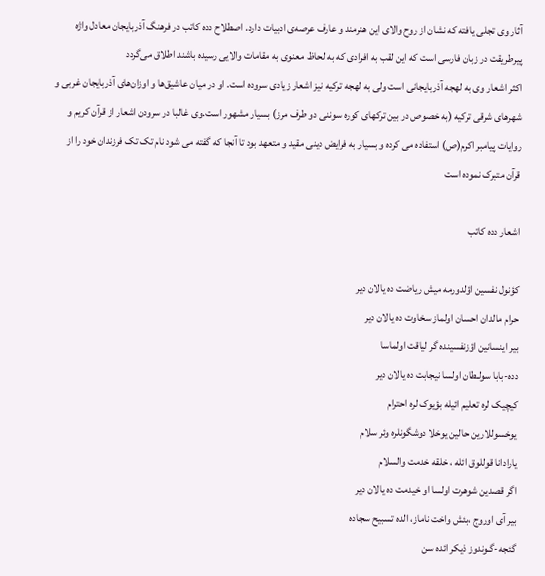آثار وی تجلی یافته که نشان از روح والای این هنرمند و عارف عرصه‌ی ادبیات دارد. اصطلاح دده کاتب در فرهنگ آذربایجان معادل واژه پیرطریقت در زبان فارسی است که این لقب به افرادی که به لحاظ معنوی به مقامات والایی رسیده باشند اطلاق می‌گردد
اکثر اشعار وی به لهجه آذربایجانی است ولی به لهجه ترکیه نیز اشعار زیادی سروده ‌است. او در میان عاشیق‌ها و اوزان‌های آذربایجان غربی و شهرهای شرقی ترکیه (به خصوص در بین ترکهای کوره سوننی دو طرف مرز) بسیار مشهور است.وی غالبا در سرودن اشعار از قرآن کریم و روایات پیامبر اکرم(ص) استفاده می کرده و بسیار به فرایض دینی مقید و متعهد بود تا آنجا که گفته می شود نام تک تک فرزندان خود را از قرآن متبرک نموده است

اشعار دده کاتب

کؤنول نفسین اؤلدورمه میش ریاضت ده یالان دیر
حرام مالدان احسان اولماز سخاوت ده یالان دیر
بیر اینسانین اؤزنفسینده گر لیاقت اولماسا
دده-بابا سولـطان اولسا نیجابت ده یالان دیر
کیچیک لره تعلیم ائیله بؤیوک لره احترام
یوخسوللارین حالین یوخلا دوشگونلره وئر سلام
یارادانا قوللوق ائله ، خلقه خدمت والسلام
اگر قصدین شوهرت اولسا او خیدمت ده یالان دیر
بیر آی اوروج ،بئش واخت ناماز، الده تسبیح سجاده
گئجه-گـوندوز ذیکر ائده سن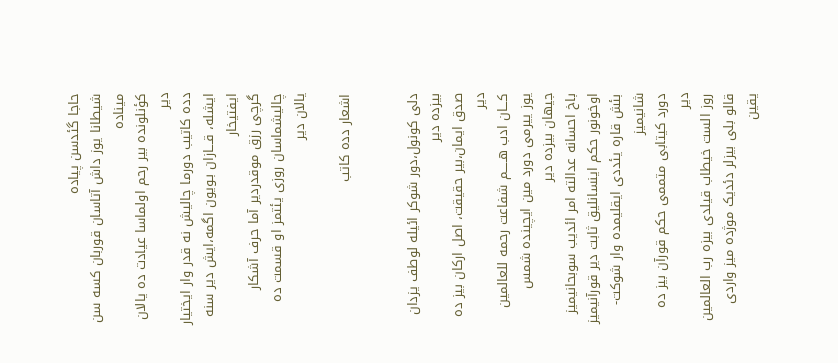حاجا گئدسن پیاده
شیطانا یوز داش آتاسان قوربان کسه سن میناده
کؤنلونده بیر رحم اولماسا عیادت ده یالان دیر
دده کاتیب دورما چالیش نه قدر وار ایختیار
ایشله، قـــازان بـویون اگمه،ایش دیر سنه ایفتیخار
گرچی رزق موقدردیر آما حرف آشکار
چالیشماسان روزی یئتمز او قسمت ده یالان دیر

اشعار دده کاتب


دلی کونول،دور شوکر ائیله لوطف یزدان بیزده دیر
صدق ایمان،بیر حقیقت، اصل ارکان بیز ده دیر
کـــان ادب هـــــم شفاعت رحمه للعالمین
یوز ییرمی دورد مین ایچینده شمس جیهان بیزده دیر
باخ احسانه عدالته امر ائدیب سوبحانیمیز
اوخونور حکم اینسانلیق ثابت دیر قورآنیمیز
بئش قاره یئددی ایقلیمده وار شوکت- شانیمیز
دورد کیتابی متممی حکم قورآن بیز ده دیر
روز الست خیطاب قیلدی بیزه رب العالمین
قالو بلی بیزلر دئدیک موژده میز واردی یقین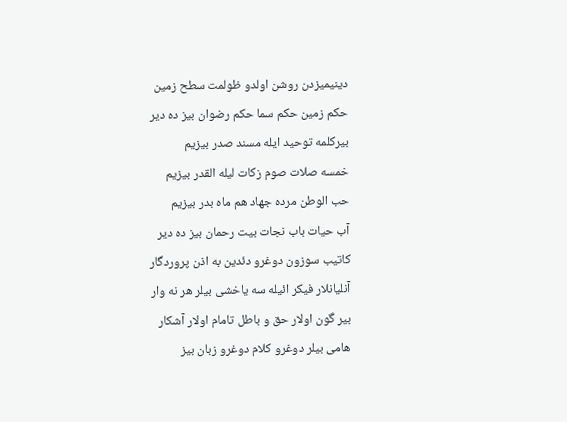دینیمیزدن روشن اولدو ظولمت سطح زمین
حکم زمین حکم سما حکم رضوان بیز ده دیر
بیرکلمه توحید ایله مسند صدر بیزیم
خمسه صلات صوم زکات لیله القدر بیزیم
حب الوطن مرده جهاد هم ماه بدر بیزیم
آب حیات باب نجات بیت رحمان بیز ده دیر
کاتیب سوزون دوغرو دئدین به اذن پروردگار
آنلیانلار فیکر ائیله سه یاخشی بیلر هر نه وار
بیر گون اولار حق و باطل تامام اولار آشکار
هامی بیلر دوغرو کلام دوغرو زبان بیز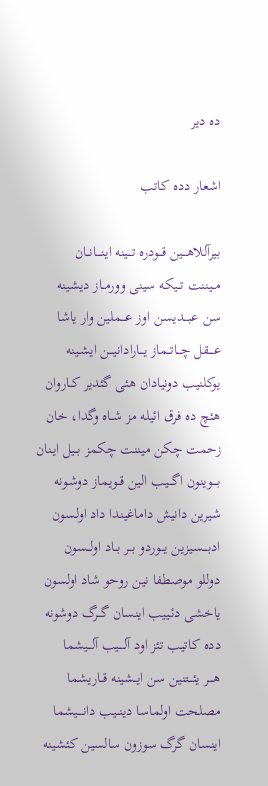ده دیر

اشعار دده کاتب

بیرآللاهـــین قـــودره تـــینه اینــــانــان
مــیننت تــیکه سینی وورمــاز دیشینه
سن عبـــدیسن اوز عـــملین وار یاشا
عــــقل چـــاتــماز یـــارادانیـــن ایشـینه
یوکلنیب دونیادان هئی گئدیر کــاروان
هئچ ده فرق ائیله مز شــاه وگدا، خان
زحمت چکن میننت چکمز بــیل ایـنان
بــــوینون اگـــیب الین قــویماز دوشـونه
شیرین دانیش داماغیندا داد اولـسون
ادبــــسیزین یـــوردو بــر بــاد اولـــسون
دوللو موصطفا نین روحو شاد اولسون
یاخشی دئـییب اینسان گــرگ دوشونه
دده کاتیب تئز اود آلــــیب آلـــیشما
هــــر یئـــتنین سن ایــشینه قــاریشما
مصلحت اولماسا دینــیب دانــــیشما
اینسان گرگ سوزون سالسین کئشینه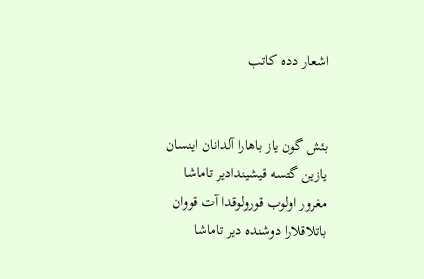اشعار دده کاتب


بئش گون یاز باهارا آلدانان اینسان
یازین گتسه قیشیندادیر تاماشا
مغرور اولوب قورولوقدا آت قووان
باتلاقلارا دوشنده دیر تاماشا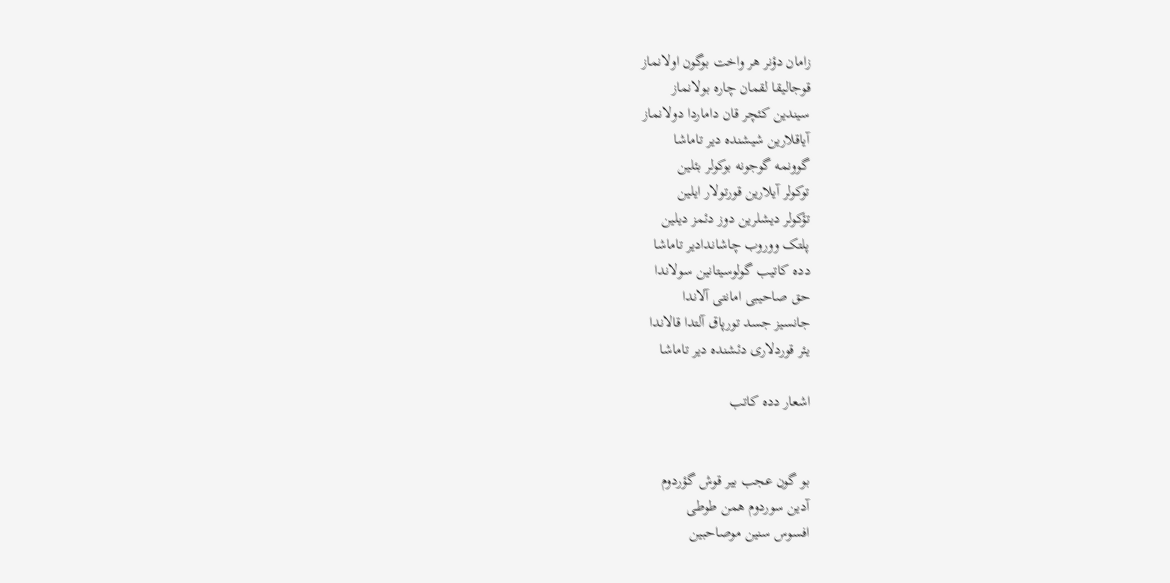زامان دؤنر هر واخت بوگون اولانماز
قوجالیقا لقمان چاره بولانماز
سیندین کئچر قان داماردا دولانماز
آیاقلارین شیشنده دیر تاماشا
گوونمه گوجونه بوکولر بئلین
توکولر آیلارین قورتولار ایلین
تؤکولر دیشلرین دوز دئمز دیلین
پلتک ووروب چاشاندادیر تاماشا
دده کاتیب گولوسیتانین سولاندا
حق صاحیبی امانتی آلاندا
جانسیز جسد تورپاق آلتدا قالاندا
یئر قوردلاری دئشنده دیر تاماشا

اشعار دده کاتب


بو گون عجب بیر قوش گؤردوم
آدین سوردوم همن طوطی
افسوس سنین موصاحبین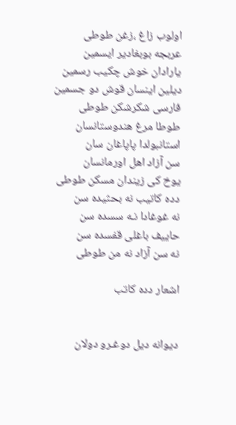اولوب زاغ ،زغن طوطی
عربجه بوبغادیر ایسمین
یارادان خوش چکیب رسمین
دیلین اینسان قوش دو جسمین
فارسی شکرشکن طوطی
طوطا مرغ هندوستانسان
استانبولدا پاپاغان سان
سن آزاد اهل اورمانسان
یوخ کی زیندان مسکن طوطی
دده کاتیب نه بحثیده سن
نه غوغادا نـه سسده سن
حاییف باغلی قفسده سن
نه سن آزاد نه من طوطی

اشعار دده کاتب


دیوانه دیل دوغـرو دولان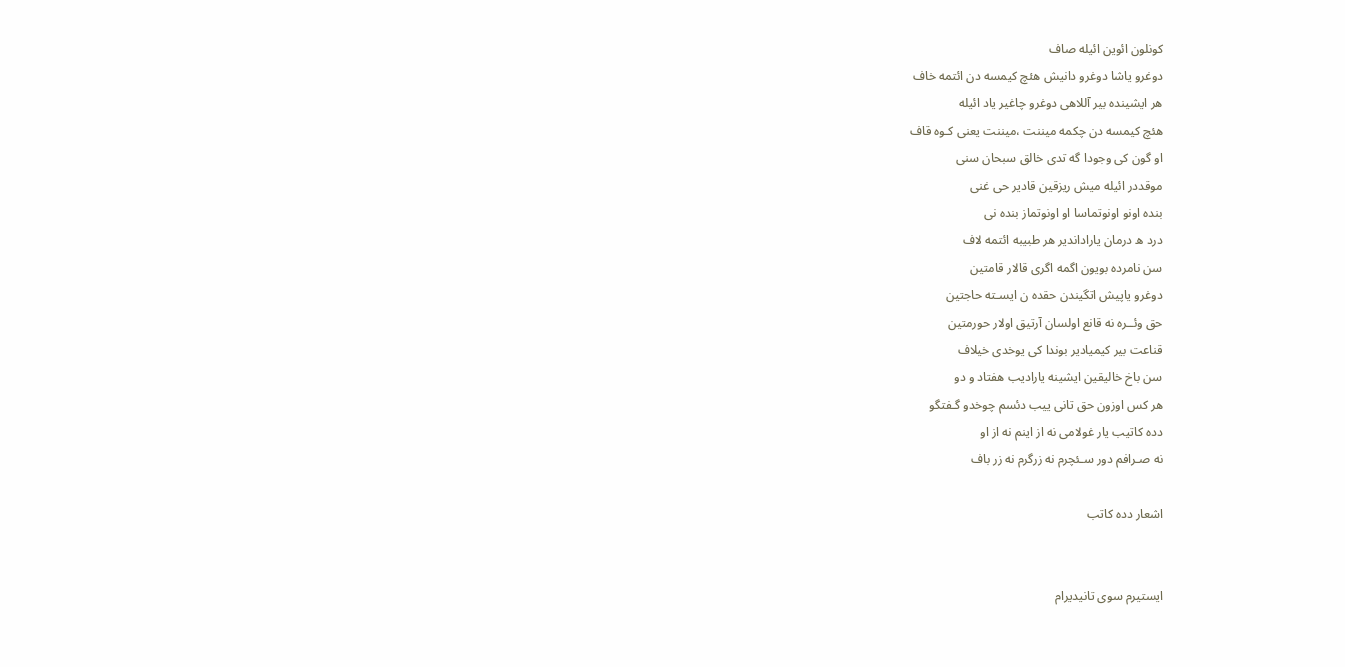کونلون ائوین ائیله صاف
دوغرو یاشا دوغرو دانیش هئچ کیمسه دن ائتمه خاف
هر ایشینده بیر آللاهی دوغرو چاغیر یاد ائیله
هئچ کیمسه دن چکمه میننت ،میننت یعنی کـوه قاف
او گون کی وجودا گه تدی خالق سبحان سنی
موقددر ائیله میش ریزقین قادیر حی غنی
بنده اونو اونوتماسا او اونوتماز بنده نی
درد ه درمان یاراداندیر هر طبیبه ائتمه لاف
سن نامرده بویون اگمه اگری قالار قامتین
دوغرو یاپیش اتگیندن حقده ن ایسـته حاجتین
حق وئــره نه قانع اولسان آرتیق اولار حورمتین
قناعت بیر کیمیادیر بوندا کی یوخدی خیلاف
سن باخ خالیقین ایشینه یارادیب هفتاد و دو
هر کس اوزون حق تانی ییب دئسم چوخدو گـفتگو
دده کاتیب یار غولامی نه از اینم نه از او
نه صـرافم دور سـئچرم نه زرگرم نه زر باف

اشعار دده کاتب


ایستیرم سوی تانیدیرام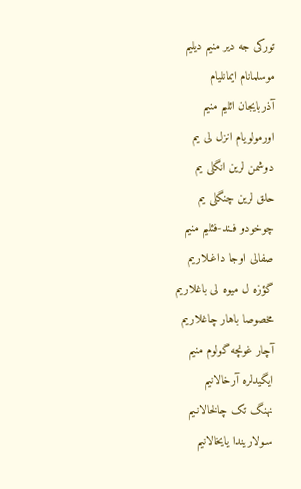تورکی جه دیر منیم دیلیم
موسلمانام ایمانلیام
آذربایجان ائلیم منیم
اورمولویام انزل لی یم
دوشمن لرین انگلی یم
حلق لرین چنگلی یم
چوخودو فـند-فئلیم منیم
صفالی اوجا داغـلاریم
گؤزه ل میوه لی باغلاریم
مخصوصا باهار چاغلاریم
آچار غونچه گولوم منیم
ایگیدلره آرخالانیم
نهنگ تک چالخالانـیم
سـولاریندا یایخالانیم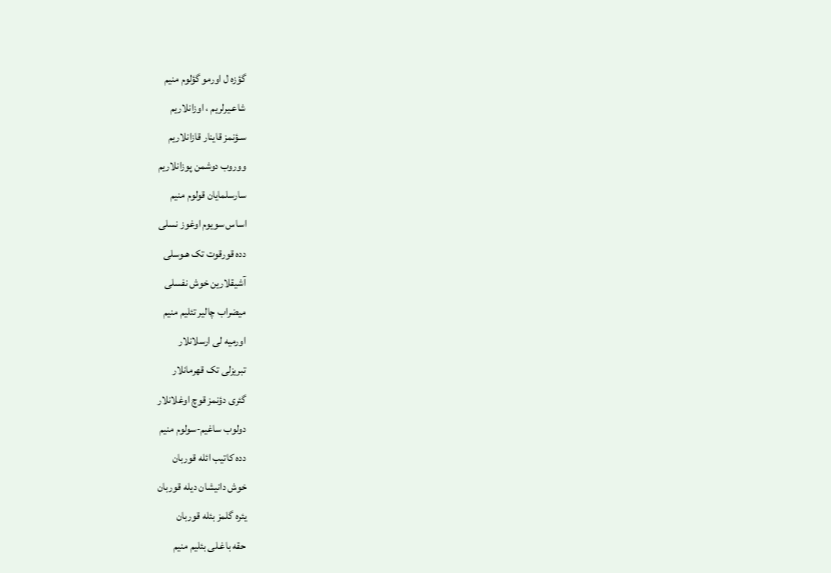گؤزه ل اورمو گؤلوم منیم
شاعـیرلریم ، اوزانلاریم
سـؤنمز قاینار قازانلاریم
ووروب دوشمن پوزانلاریم
سارسلمایان قولوم منیم
اساس سویوم اوغوز نسلی
دده قورقوت تک هـوسلی
آشیقلارین خوش نفسلی
میضراب چالیر تئلیم منیم
اورمیه لی ارسلانلار
تبریزلی تک قهرمانلار
گئری دؤنمز قوچ اوغلانلار
دولوب ساغیم-سولوم منیم
دده کاتیب ائله قوربان
خوش دانیشان دیله قوربان
یئره گلمز بئله قوربان
حقه باغـلی بئلیم منیم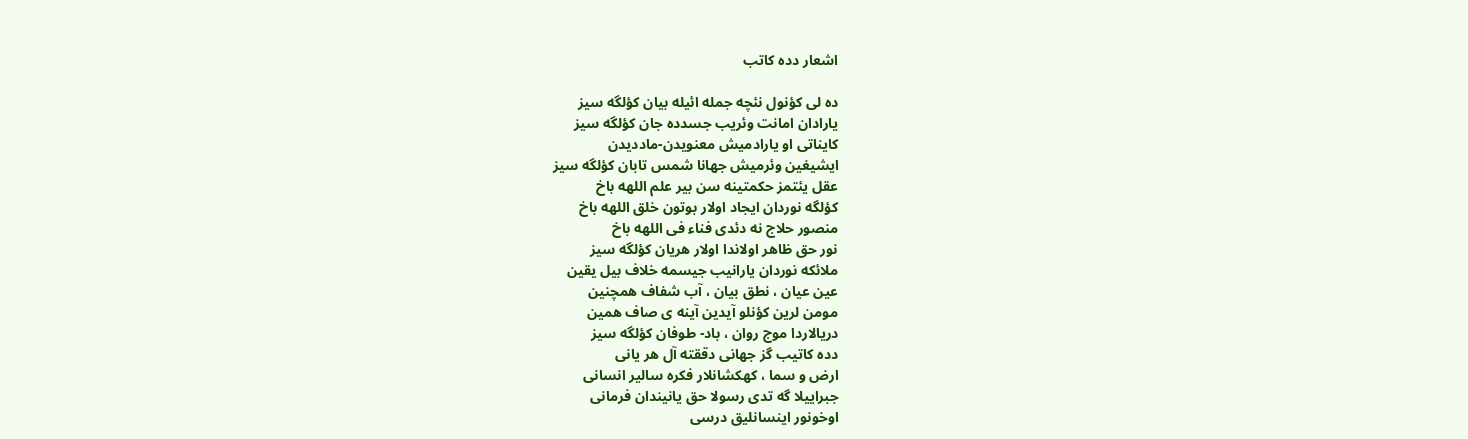اشعار دده کاتب

ده لی کؤنول نئچه جمله ائیله بیان کؤلگه سیز
یارادان امانت وئریب جسدده جان کؤلگه سیز
کایناتی او یارادمیش معنویدن-ماددیدن
ایشیغین وئرمیش جهانا شمس تابان کؤلگه سیز
عقل یئتمز حکمتینه سن بیر علم اللهه باخ
کؤلگه نوردان ایجاد اولار بوتون خلق اللهه باخ
منصور حلاج نه دئدی فناء فی اللهه باخ
نور حق ظاهر اولاندا اولار هریان کؤلگه سیز
ملائکه نوردان یارانیب جیسمه خلاف بیل یقین
عین عیان ، نطق بیان ، آب شفاف همچنین
مومن لرین کؤنلو آیدین آینه ی صاف همین
دریالاردا موج روان ، باد- طوفان کؤلگه سیز
دده کاتیب گز جهانی دققته آل هر یانی
ارض و سما ، کهکشانلار فکره سالیر انسانی
جبراییلا گه تدی رسولا حق یانیندان فرمانی
اوخونور اینسانلیق درسی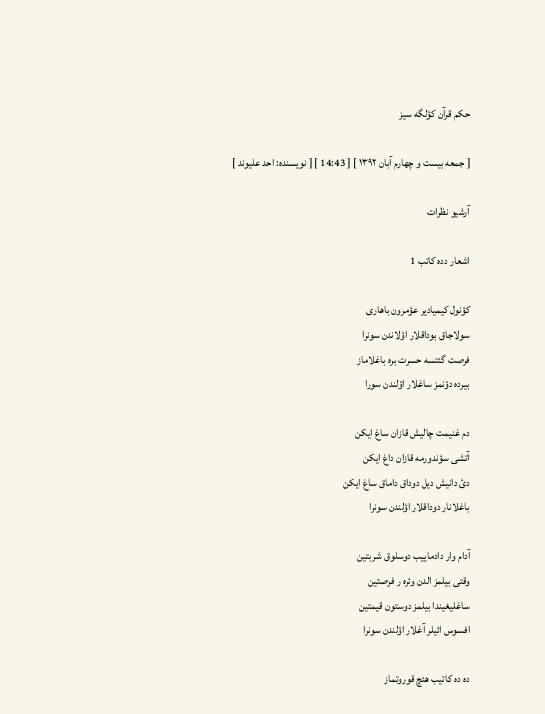حکم قرآن کؤلگه سیز

[ جمعه بیست و چهارم آبان ۱۳۹۲ ] [ 14:43 ] [ نویسنده: احد علیوند ]

آرشیو نظرات

اشعار دده کاتب 1

کؤنول کیمیادیر عؤمرون باهاری
سولاجاق بوداقلار اؤلاندن سونرا
فرصت گئتسه حسرت بره باغلاماز
بیرده دؤنمز ساغلار اؤلندن سورا

دم غنیمت چالیش قازان ساغ ایکن
آتشی سؤندورمه قازان داغ ایکن
دئ دانیش دیل دوداق داماق ساغ ایکن
باغلانار دوداقلار اؤلندن سونرا

آدام وار دادماییب دوسلوق شربتین
وقتی بیلمز الدن وئره ر فرصتین
ساغلیغیندا بیلمز دوستون قیمتین
افسوس ائیلر آغلار اؤلندن سونرا

ده ده کاتیب هئچ قوروتماز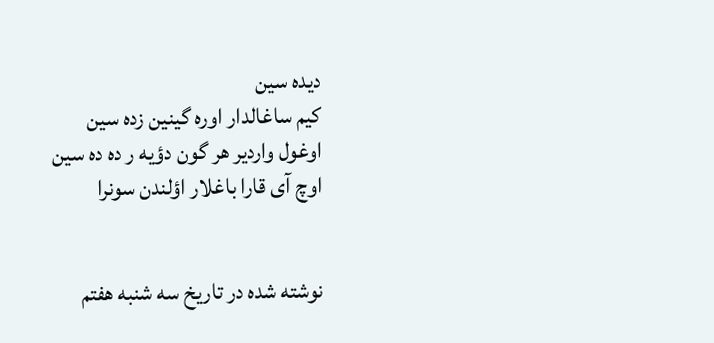دیده سین
کیم ساغالدار اوره گینین زده سین
اوغول واردیر هر گون دؤیه ر ده ده سین
اوچ آی قارا باغلار اؤلندن سونرا


نوشته شده در تاريخ سه شنبه هفتم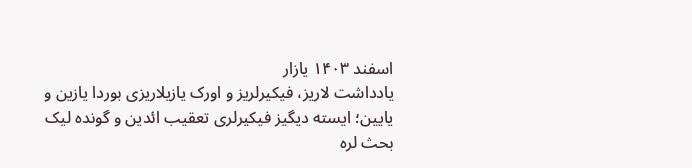اسفند ۱۴۰۳ یازار
یادداشت لاریز، فیکیرلریز و اورک یازیلاریزی بوردا یازین و یایین؛ ایسته دیگیز فیکیرلری تعقیب ائدین و گونده لیک بحث لره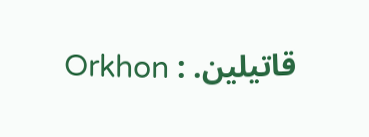قاتیلین. : Orkhon